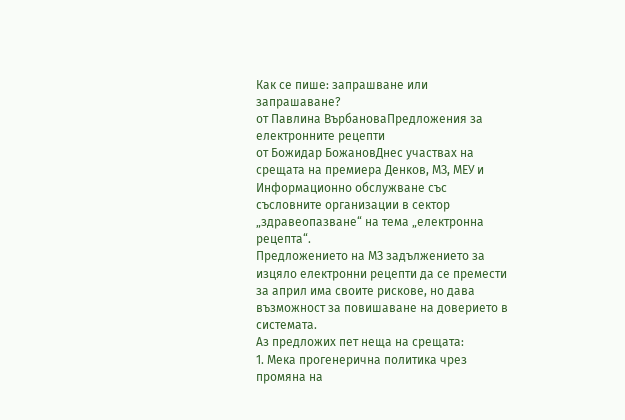Как се пише: запрашване или запрашаване?
от Павлина ВърбановаПредложения за електронните рецепти
от Божидар БожановДнес участвах на срещата на премиера Денков, МЗ, МЕУ и Информационно обслужване със съсловните организации в сектор „здравеопазване“ на тема „електронна рецепта“.
Предложението на МЗ задължението за изцяло електронни рецепти да се премести за април има своите рискове, но дава възможност за повишаване на доверието в системата.
Аз предложих пет неща на срещата:
1. Мека прогенерична политика чрез промяна на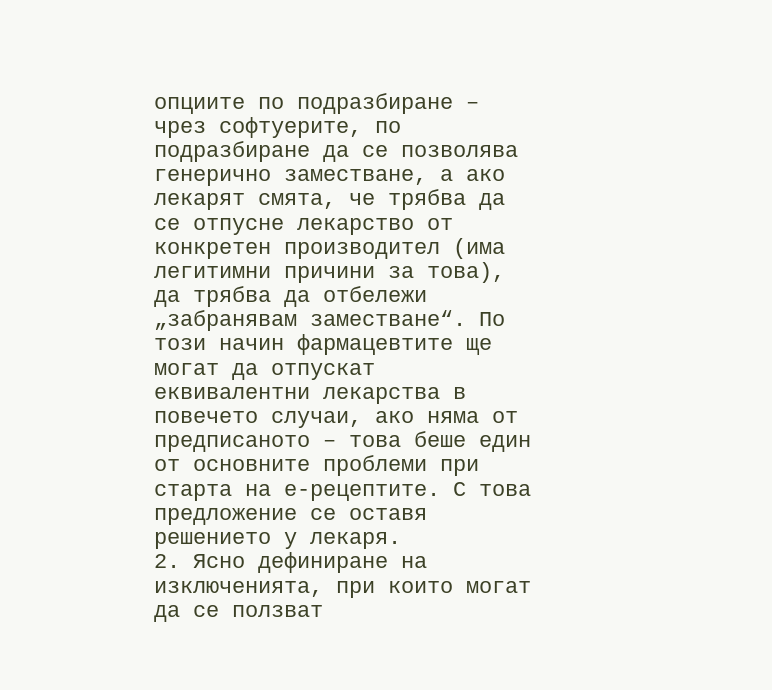опциите по подразбиране – чрез софтуерите, по подразбиране да се позволява генерично заместване, а ако лекарят смята, че трябва да се отпусне лекарство от конкретен производител (има легитимни причини за това), да трябва да отбележи „забранявам заместване“. По този начин фармацевтите ще могат да отпускат еквивалентни лекарства в повечето случаи, ако няма от предписаното – това беше един от основните проблеми при старта на е-рецептите. С това предложение се оставя решението у лекаря.
2. Ясно дефиниране на изключенията, при които могат да се ползват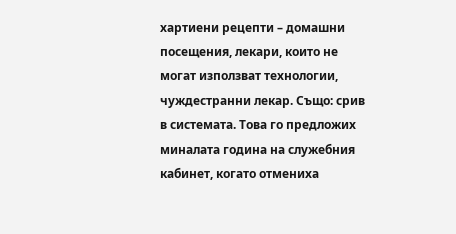хартиени рецепти – домашни посещения, лекари, които не могат използват технологии, чуждестранни лекар. Също: срив в системата. Това го предложих миналата година на служебния кабинет, когато отмениха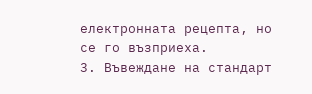електронната рецепта, но се го възприеха.
3. Въвеждане на стандарт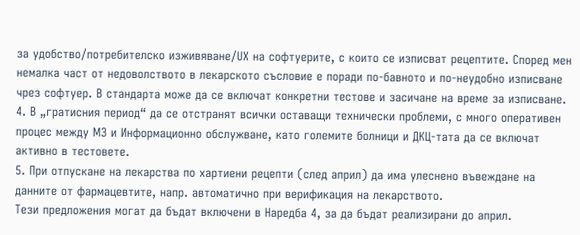за удобство/потребителско изживяване/UX на софтуерите, с които се изписват рецептите. Според мен немалка част от недоволството в лекарското съсловие е поради по-бавното и по-неудобно изписване чрез софтуер. В стандарта може да се включат конкретни тестове и засичане на време за изписване.
4. В „гратисния период“ да се отстранят всички оставащи технически проблеми, с много оперативен процес между МЗ и Информационно обслужване, като големите болници и ДКЦ-тата да се включат активно в тестовете.
5. При отпускане на лекарства по хартиени рецепти (след април) да има улеснено въвеждане на данните от фармацевтите, напр. автоматично при верификация на лекарството.
Тези предложения могат да бъдат включени в Наредба 4, за да бъдат реализирани до април.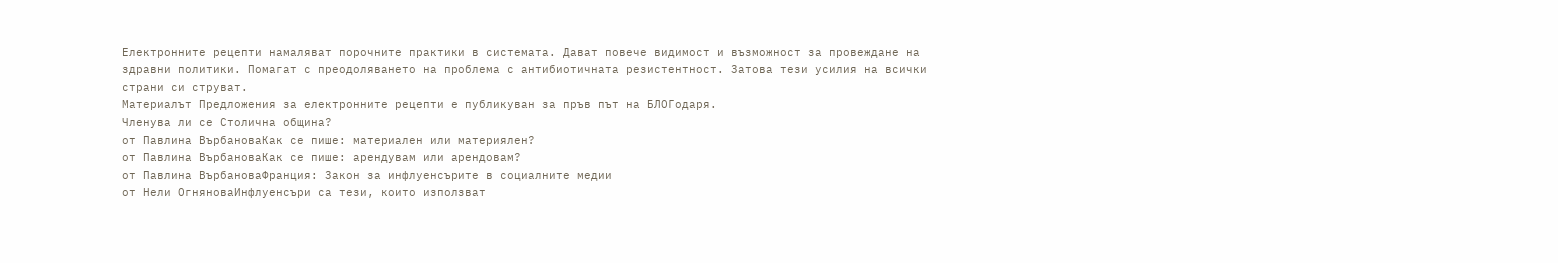Електронните рецепти намаляват порочните практики в системата. Дават повече видимост и възможност за провеждане на здравни политики. Помагат с преодоляването на проблема с антибиотичната резистентност. Затова тези усилия на всички страни си струват.
Материалът Предложения за електронните рецепти е публикуван за пръв път на БЛОГодаря.
Членува ли се Столична община?
от Павлина ВърбановаКак се пише: материален или материялен?
от Павлина ВърбановаКак се пише: арендувам или арендовам?
от Павлина ВърбановаФранция: Закон за инфлуенсърите в социалните медии
от Нели ОгняноваИнфлуенсъри са тези, които използват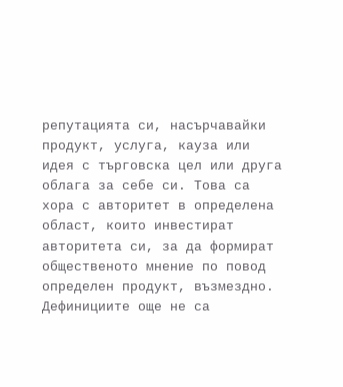репутацията си, насърчавайки продукт, услуга, кауза или идея с търговска цел или друга облага за себе си. Това са хора с авторитет в определена област, които инвестират авторитета си, за да формират общественото мнение по повод определен продукт, възмездно. Дефинициите още не са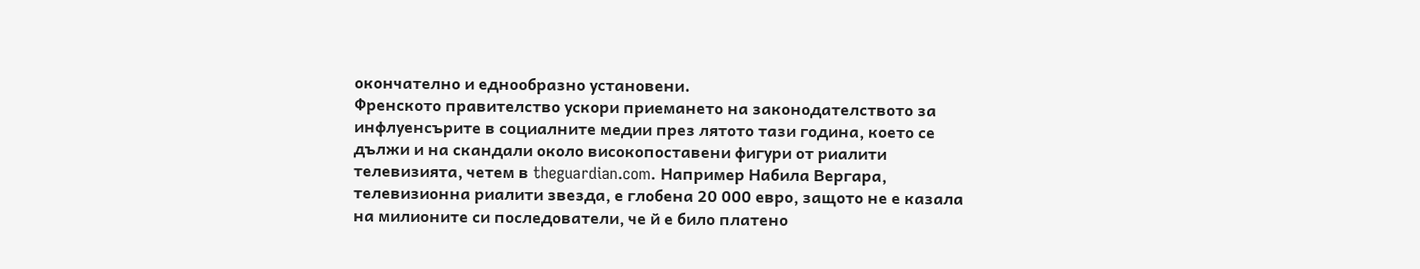окончателно и еднообразно установени.
Френското правителство ускори приемането на законодателството за инфлуенсърите в социалните медии през лятото тази година, което се дължи и на скандали около високопоставени фигури от риалити телевизията, четем в theguardian.com. Например Набила Вергара, телевизионна риалити звезда, е глобена 20 000 евро, защото не е казала на милионите си последователи, че й е било платено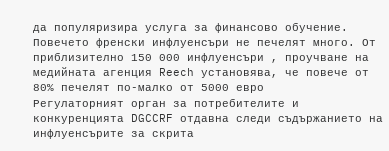да популяризира услуга за финансово обучение.
Повечето френски инфлуенсъри не печелят много. От приблизително 150 000 инфлуенсъри , проучване на медийната агенция Reech установява, че повече от 80% печелят по-малко от 5000 евро
Регулаторният орган за потребителите и конкуренцията DGCCRF отдавна следи съдържанието на инфлуенсърите за скрита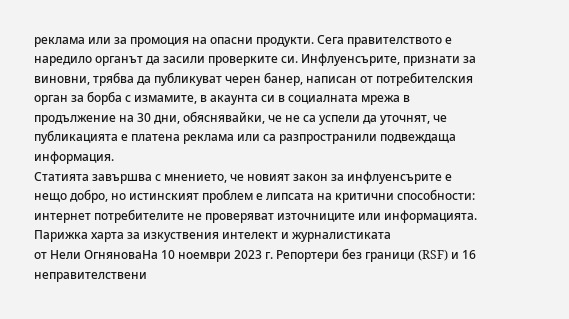реклама или за промоция на опасни продукти. Сега правителството е наредило органът да засили проверките си. Инфлуенсърите, признати за виновни, трябва да публикуват черен банер, написан от потребителския орган за борба с измамите, в акаунта си в социалната мрежа в продължение на 30 дни, обяснявайки, че не са успели да уточнят, че публикацията е платена реклама или са разпространили подвеждаща информация.
Статията завършва с мнението, че новият закон за инфлуенсърите е нещо добро, но истинският проблем е липсата на критични способности: интернет потребителите не проверяват източниците или информацията.
Парижка харта за изкуствения интелект и журналистиката
от Нели ОгняноваНа 10 ноември 2023 г. Репортери без граници (RSF) и 16 неправителствени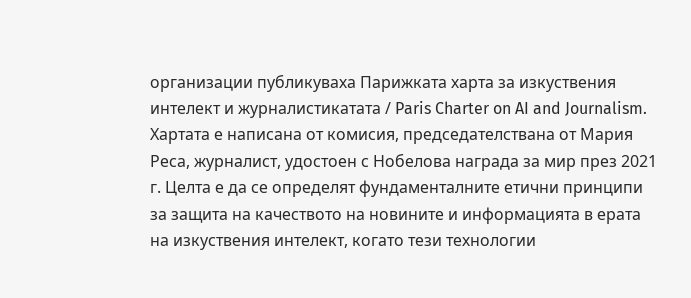организации публикуваха Парижката харта за изкуствения интелект и журналистикатата / Paris Charter on AI and Journalism.
Хартата е написана от комисия, председателствана от Мария Реса, журналист, удостоен с Нобелова награда за мир през 2021 г. Целта е да се определят фундаменталните етични принципи за защита на качеството на новините и информацията в ерата на изкуствения интелект, когато тези технологии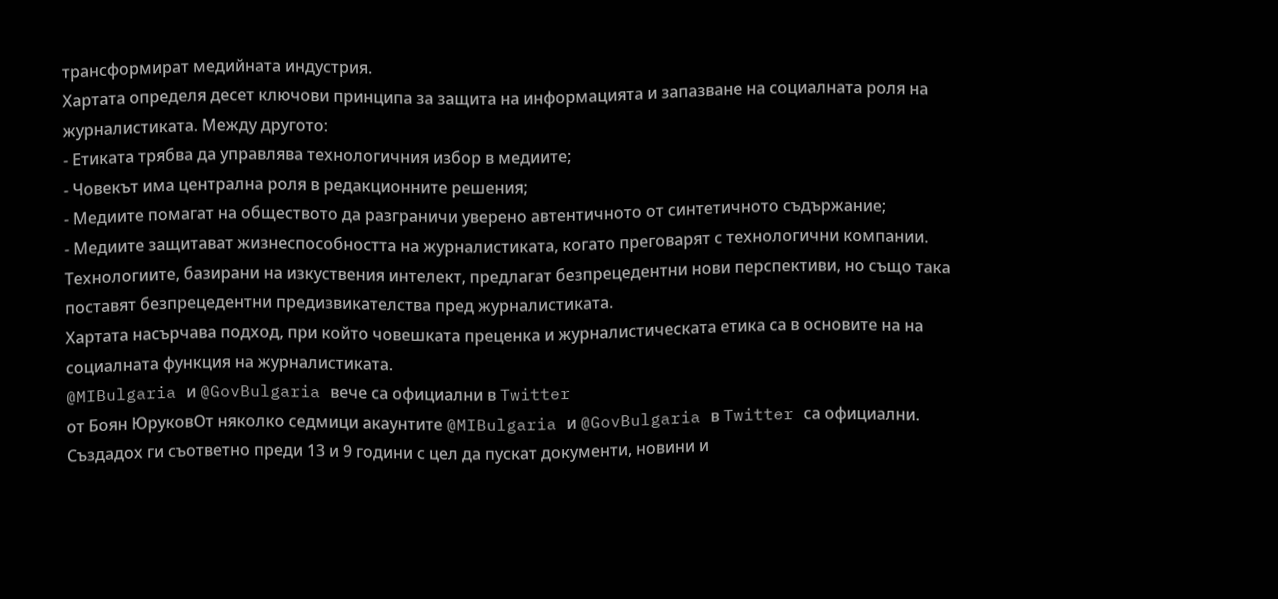трансформират медийната индустрия.
Хартата определя десет ключови принципа за защита на информацията и запазване на социалната роля на журналистиката. Между другото:
- Етиката трябва да управлява технологичния избор в медиите;
- Човекът има централна роля в редакционните решения;
- Медиите помагат на обществото да разграничи уверено автентичното от синтетичното съдържание;
- Медиите защитават жизнеспособността на журналистиката, когато преговарят с технологични компании.
Технологиите, базирани на изкуствения интелект, предлагат безпрецедентни нови перспективи, но също така поставят безпрецедентни предизвикателства пред журналистиката.
Хартата насърчава подход, при който човешката преценка и журналистическата етика са в основите на на социалната функция на журналистиката.
@MIBulgaria и @GovBulgaria вече са официални в Twitter
от Боян ЮруковОт няколко седмици акаунтите @MIBulgaria и @GovBulgaria в Twitter са официални. Създадох ги съответно преди 13 и 9 години с цел да пускат документи, новини и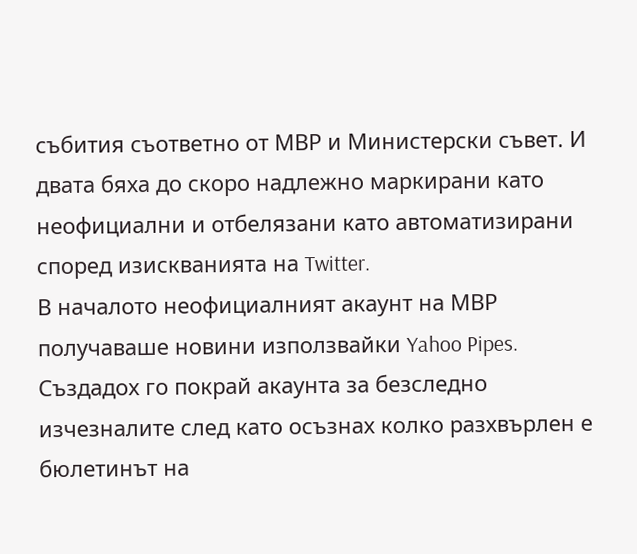събития съответно от МВР и Министерски съвет. И двата бяха до скоро надлежно маркирани като неофициални и отбелязани като автоматизирани според изискванията на Twitter.
В началото неофициалният акаунт на МВР получаваше новини използвайки Yahoo Pipes. Създадох го покрай акаунта за безследно изчезналите след като осъзнах колко разхвърлен е бюлетинът на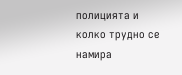полицията и колко трудно се намира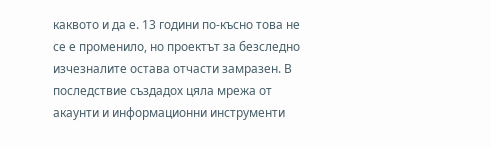каквото и да е. 13 години по-късно това не се е променило, но проектът за безследно изчезналите остава отчасти замразен. В последствие създадох цяла мрежа от акаунти и информационни инструменти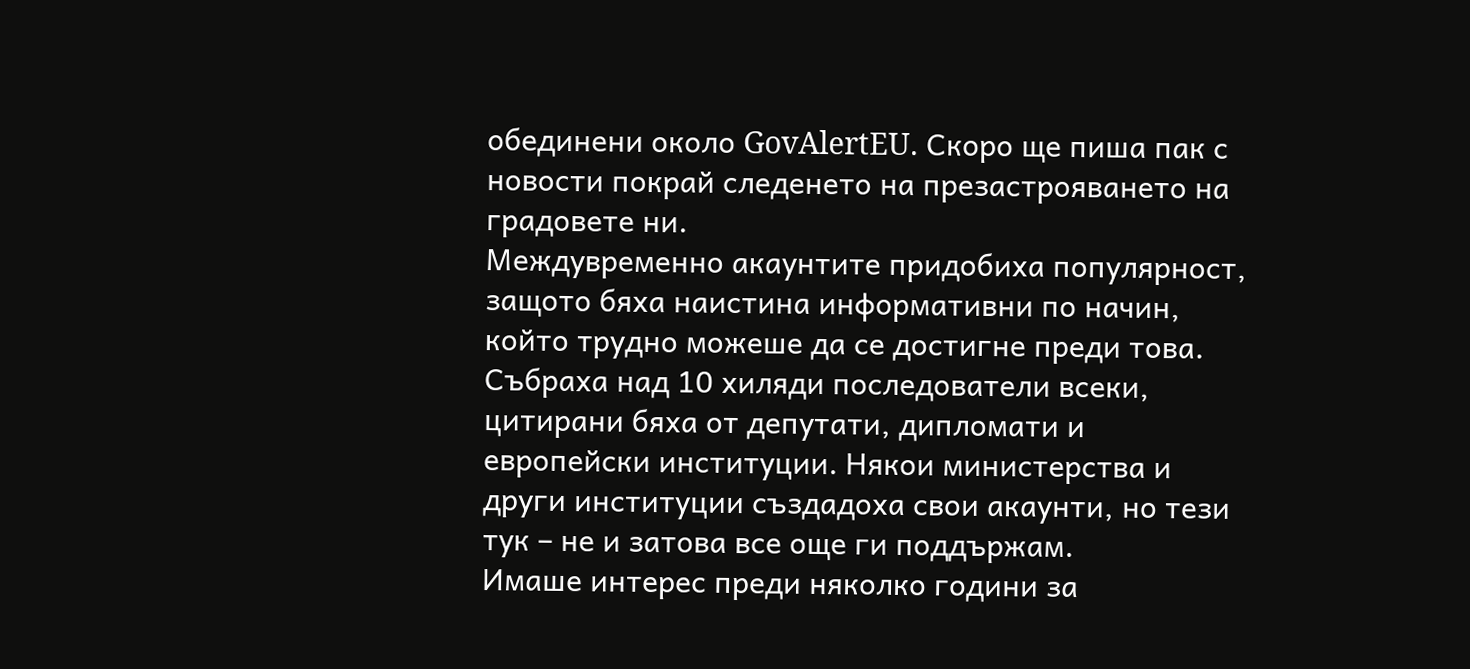обединени около GovAlertEU. Скоро ще пиша пак с новости покрай следенето на презастрояването на градовете ни.
Междувременно акаунтите придобиха популярност, защото бяха наистина информативни по начин, който трудно можеше да се достигне преди това. Събраха над 10 хиляди последователи всеки, цитирани бяха от депутати, дипломати и европейски институции. Някои министерства и други институции създадоха свои акаунти, но тези тук – не и затова все още ги поддържам.
Имаше интерес преди няколко години за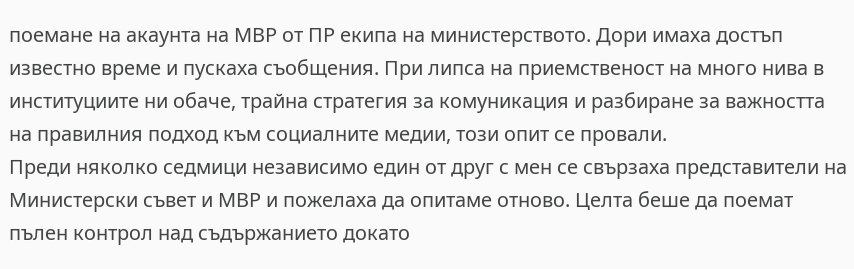поемане на акаунта на МВР от ПР екипа на министерството. Дори имаха достъп известно време и пускаха съобщения. При липса на приемственост на много нива в институциите ни обаче, трайна стратегия за комуникация и разбиране за важността на правилния подход към социалните медии, този опит се провали.
Преди няколко седмици независимо един от друг с мен се свързаха представители на Министерски съвет и МВР и пожелаха да опитаме отново. Целта беше да поемат пълен контрол над съдържанието докато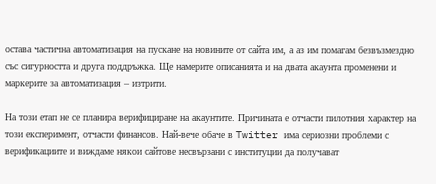остава частична автоматизация на пускане на новините от сайта им, а аз им помагам безвъзмездно със сигурността и друга поддръжка. Ще намерите описанията и на двата акаунта променени и маркерите за автоматизация – изтрити.

На този етап не се планира верифициране на акаунтите. Причината е отчасти пилотния характер на този експеримент, отчасти финансов. Най-вече обаче в Twitter има сериозни проблеми с верификациите и виждаме някои сайтове несвързани с институции да получават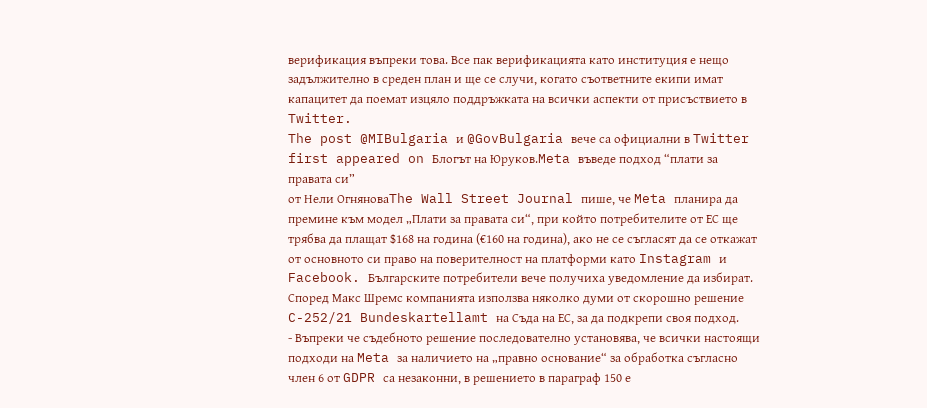верификация въпреки това. Все пак верификацията като институция е нещо задължително в среден план и ще се случи, когато съответните екипи имат капацитет да поемат изцяло поддръжката на всички аспекти от присъствието в Twitter.
The post @MIBulgaria и @GovBulgaria вече са официални в Twitter first appeared on Блогът на Юруков.Meta въведе подход “плати за правата си”
от Нели ОгняноваThe Wall Street Journal пише, че Meta планира да премине към модел „Плати за правата си“, при който потребителите от ЕС ще трябва да плащат $168 на година (€160 на година), ако не се съгласят да се откажат от основното си право на поверителност на платформи като Instagram и Facebook. Българските потребители вече получиха уведомление да избират.
Според Макс Шремс компанията използва няколко думи от скорошно решение C-252/21 Bundeskartellamt на Съда на ЕС, за да подкрепи своя подход.
- Въпреки че съдебното решение последователно установява, че всички настоящи подходи на Meta за наличието на „правно основание“ за обработка съгласно член 6 от GDPR са незаконни, в решението в параграф 150 е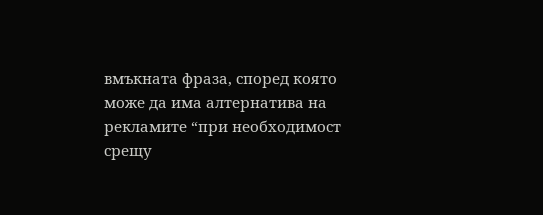вмъкната фраза, според която може да има алтернатива на рекламите “при необходимост срещу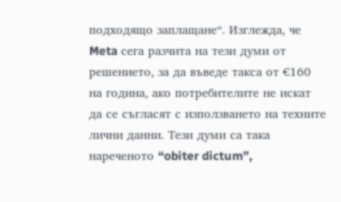подходящо заплащане“. Изглежда, че Meta сега разчита на тези думи от решението, за да въведе такса от €160 на година, ако потребителите не искат да се съгласят с използването на техните лични данни. Тези думи са така нареченото “obiter dictum”,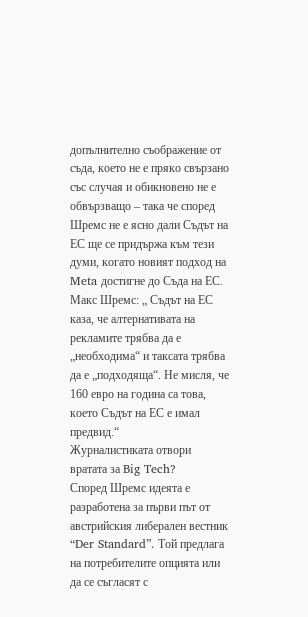допълнително съображение от съда, което не е пряко свързано със случая и обикновено не е обвързващо – така че според Шремс не е ясно дали Съдът на ЕС ще се придържа към тези думи, когато новият подход на Meta достигне до Съда на ЕС.
Макс Шремс: „ Съдът на ЕС каза, че алтернативата на рекламите трябва да е „необходима“ и таксата трябва да е „подходяща“. Не мисля, че 160 евро на година са това, което Съдът на ЕС е имал предвид.“
Журналистиката отвори вратата за Big Tech?
Според Шремс идеята е разработена за първи път от австрийския либерален вестник “Der Standard”. Той предлага на потребителите опцията или да се съгласят с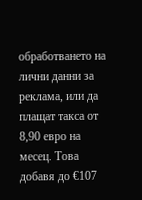обработването на лични данни за реклама, или да плащат такса от 8,90 евро на месец. Това добавя до €107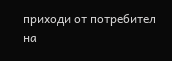приходи от потребител на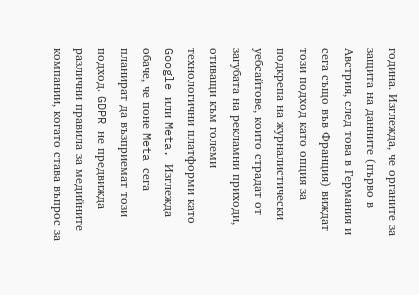година. Изглежда, че органите за защита на данните (първо в Австрия, след това в Германия и сега също във Франция) виждат този подход като опция за подкрепа на журналистически уебсайтове, които страдат от загубата на рекламни приходи, отиващи към големи технологични платформи като Google или Meta. Изглежда обаче, че поне Meta сега планират да възприемат този подход. GDPR не предвижда различни правила за медийните компании, когато става въпрос за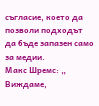съгласие, което да позволи подходът да бъде запазен само за медии.
Макс Шремс: „ Виждаме,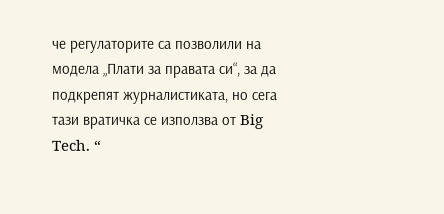че регулаторите са позволили на модела „Плати за правата си“, за да подкрепят журналистиката, но сега тази вратичка се използва от Big Tech. “